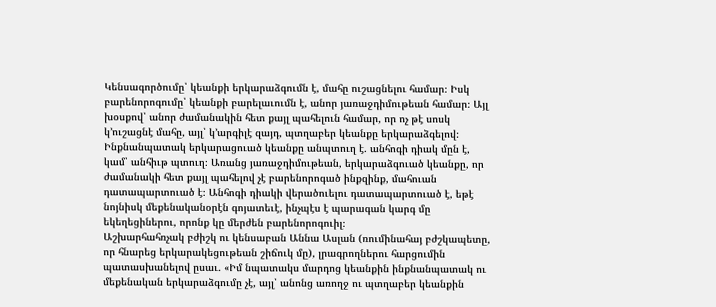Կենսագործումը՝ կեանքի երկարաձգումն է, մահը ուշացնելու համար։ Իսկ բարենորոգումը՝ կեանքի բարելաւումն է, անոր յառաջդիմութեան համար։ Այլ խօսքով՝ անոր ժամանակին հետ քայլ պահելուն համար, որ ոչ թէ սոսկ կ՚ուշացնէ մահը, այլ՝ կ՚արգիլէ զայդ, պտղաբեր կեանքը երկարաձգելով։ Ինքնանպատակ երկարացուած կեանքը անպտուղ է. անհոգի դիակ մըն է, կամ՝ անհիւթ պտուղ։ Առանց յառաջդիմութեան, երկարաձգուած կեանքը, որ ժամանակի հետ քայլ պահելով չէ բարենորոգած ինքզինք, մահուան դատապարտուած է։ Անհոգի դիակի վերածուելու դատապարտուած է, եթէ նոյնիսկ մեքենականօրէն գոյատեւէ, ինչպէս է պարագան կարգ մը եկեղեցիներու, որոնք կը մերժեն բարենորոգուիլ։
Աշխարհահռչակ բժիշկ ու կենսաբան Աննա Ասլան (ռումինահայ բժշկապետը, որ հնարեց երկարակեցութեան շիճուկ մը), լրագրողներու հարցումին պատասխանելով ըսաւ. «Իմ նպատակս մարդոց կեանքին ինքնանպատակ ու մեքենական երկարաձգումը չէ, այլ՝ անոնց առողջ ու պտղաբեր կեանքին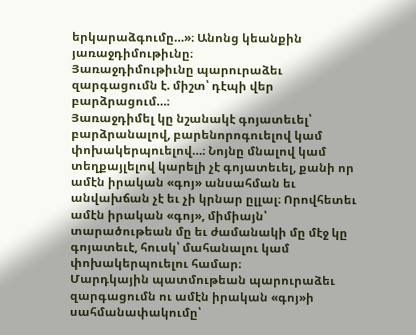երկարաձգումը…»։ Անոնց կեանքին յառաջդիմութիւնը։
Յառաջդիմութիւնը պարուրաձեւ զարգացումն է. միշտ՝ դէպի վեր բարձրացում…։
Յառաջդիմել կը նշանակէ գոյատեւել՝ բարձրանալով, բարենորոգուելով կամ փոխակերպուելով…։ Նոյնը մնալով կամ տեղքայլելով կարելի չէ գոյատեւել, քանի որ ամէն իրական «գոյ» անսահման եւ անվախճան չէ եւ չի կրնար ըլլալ։ Որովհետեւ ամէն իրական «գոյ», միմիայն՝ տարածութեան մը եւ ժամանակի մը մէջ կը գոյատեւէ, հուսկ՝ մահանալու կամ փոխակերպուելու համար։
Մարդկային պատմութեան պարուրաձեւ զարգացումն ու ամէն իրական «գոյ»ի սահմանափակումը՝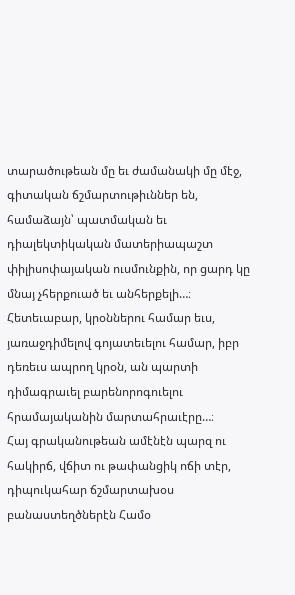տարածութեան մը եւ ժամանակի մը մէջ, գիտական ճշմարտութիւններ են, համաձայն՝ պատմական եւ դիալեկտիկական մատերիապաշտ փիլիսոփայական ուսմունքին, որ ցարդ կը մնայ չհերքուած եւ անհերքելի…։
Հետեւաբար, կրօններու համար եւս, յառաջդիմելով գոյատեւելու համար, իբր դեռեւս ապրող կրօն, ան պարտի դիմագրաւել բարենորոգուելու հրամայականին մարտահրաւէրը…։
Հայ գրականութեան ամէնէն պարզ ու հակիրճ, վճիտ ու թափանցիկ ոճի տէր, դիպուկահար ճշմարտախօս բանաստեղծներէն Համօ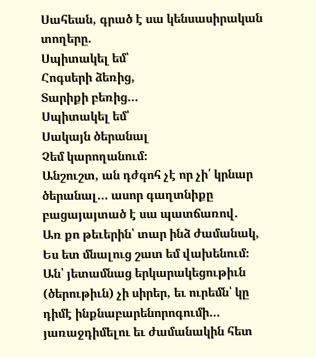Սահեան, գրած է սա կենսասիրական տողերը.
Սպիտակել եմ՝
Հոգսերի ձեռից,
Տարիքի բեռից…
Սպիտակել եմ՝
Սակայն ծերանալ
Չեմ կարողանում։
Անշուշտ, ան դժգոհ չէ որ չի՛ կրնար ծերանալ… ասոր գաղտնիքը բացայայտած է սա պատճառով.
Առ քո թեւերին՝ տար ինձ ժամանակ,
Ես ետ մնալուց շատ եմ վախենում։
Ան՝ յետամնաց երկարակեցութիւն (ծերութիւն) չի սիրեր, եւ ուրեմն՝ կը դիմէ ինքնաբարենորոգումի… յառաջդիմելու եւ ժամանակին հետ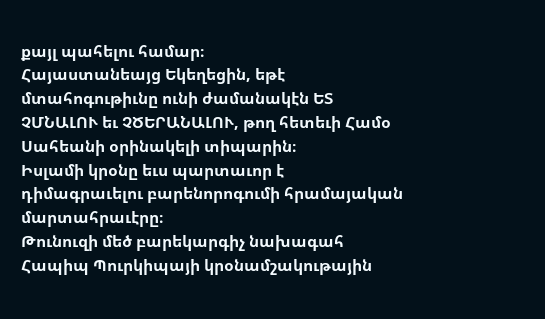քայլ պահելու համար։
Հայաստանեայց Եկեղեցին, եթէ մտահոգութիւնը ունի ժամանակէն ԵՏ ՉՄՆԱԼՈՒ եւ ՉԾԵՐԱՆԱԼՈՒ, թող հետեւի Համօ Սահեանի օրինակելի տիպարին։
Իսլամի կրօնը եւս պարտաւոր է դիմագրաւելու բարենորոգումի հրամայական մարտահրաւէրը։
Թունուզի մեծ բարեկարգիչ նախագահ Հապիպ Պուրկիպայի կրօնամշակութային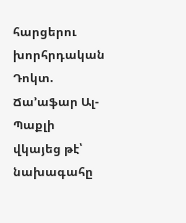հարցերու խորհրդական Դոկտ. Ճա՚աֆար Ալ-Պաքլի վկայեց թէ՝ նախագահը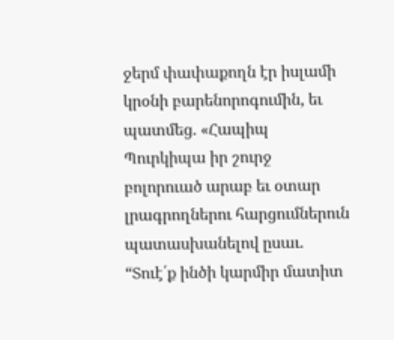ջերմ փափաքողն էր իսլամի կրօնի բարենորոգումին, եւ պատմեց. «Հապիպ Պուրկիպա իր շուրջ բոլորուած արաբ եւ օտար լրագրողներու հարցումներուն պատասխանելով ըսաւ. “Տուէ՛ք ինծի կարմիր մատիտ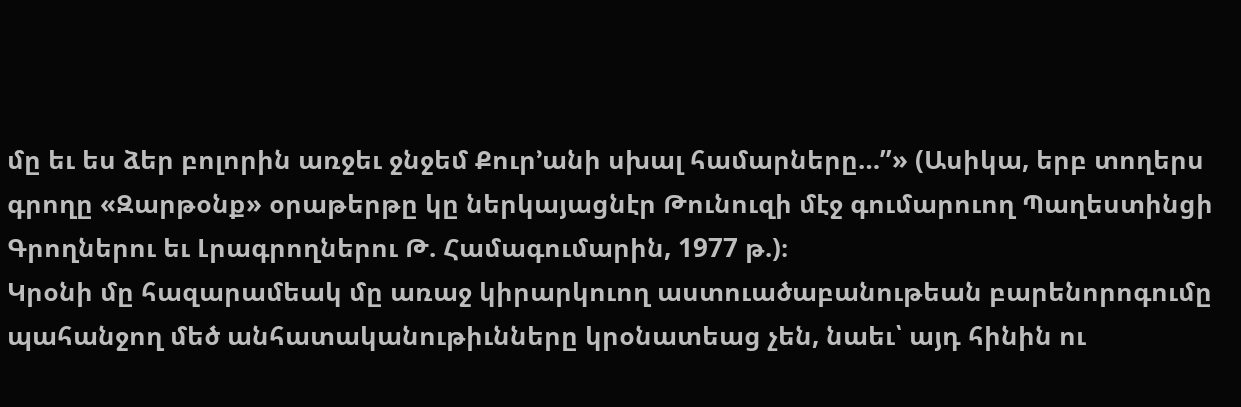մը եւ ես ձեր բոլորին առջեւ ջնջեմ Քուր՚անի սխալ համարները…”» (Ասիկա, երբ տողերս գրողը «Զարթօնք» օրաթերթը կը ներկայացնէր Թունուզի մէջ գումարուող Պաղեստինցի Գրողներու եւ Լրագրողներու Թ. Համագումարին, 1977 թ.)։
Կրօնի մը հազարամեակ մը առաջ կիրարկուող աստուածաբանութեան բարենորոգումը պահանջող մեծ անհատականութիւնները կրօնատեաց չեն, նաեւ՝ այդ հինին ու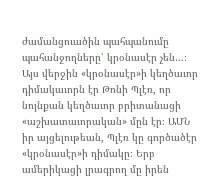ժամանցուածին պահպանումը պահանջողները՝ կրօնասէր չեն…։ Այս վերջին «կրօնասէր»ի կեղծաւոր դիմակաւորն էր Թոնի Պլէռ, որ նոյնքան կեղծաւոր բրիտանացի «աշխատաւորական» մըն էր։ ԱՄՆ իր այցելութեան, Պլէռ կը գործածէր «կրօնասէր»ի դիմակը։ Երբ ամերիկացի լրագրող մը իրեն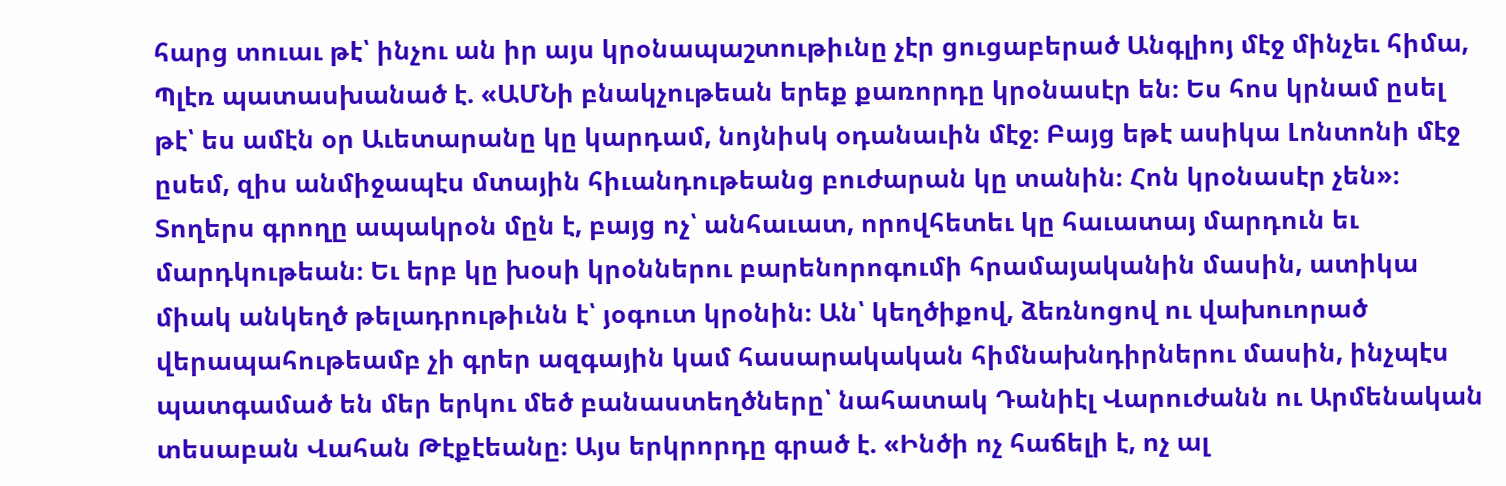հարց տուաւ թէ՝ ինչու ան իր այս կրօնապաշտութիւնը չէր ցուցաբերած Անգլիոյ մէջ մինչեւ հիմա, Պլէռ պատասխանած է. «ԱՄՆի բնակչութեան երեք քառորդը կրօնասէր են։ Ես հոս կրնամ ըսել թէ՝ ես ամէն օր Աւետարանը կը կարդամ, նոյնիսկ օդանաւին մէջ։ Բայց եթէ ասիկա Լոնտոնի մէջ ըսեմ, զիս անմիջապէս մտային հիւանդութեանց բուժարան կը տանին։ Հոն կրօնասէր չեն»։
Տողերս գրողը ապակրօն մըն է, բայց ոչ՝ անհաւատ, որովհետեւ կը հաւատայ մարդուն եւ մարդկութեան։ Եւ երբ կը խօսի կրօններու բարենորոգումի հրամայականին մասին, ատիկա միակ անկեղծ թելադրութիւնն է՝ յօգուտ կրօնին։ Ան՝ կեղծիքով, ձեռնոցով ու վախուորած վերապահութեամբ չի գրեր ազգային կամ հասարակական հիմնախնդիրներու մասին, ինչպէս պատգամած են մեր երկու մեծ բանաստեղծները՝ նահատակ Դանիէլ Վարուժանն ու Արմենական տեսաբան Վահան Թէքէեանը։ Այս երկրորդը գրած է. «Ինծի ոչ հաճելի է, ոչ ալ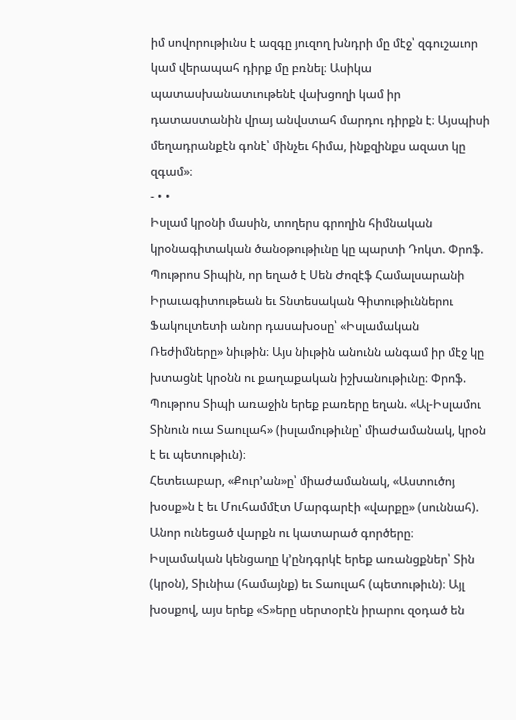իմ սովորութիւնս է ազգը յուզող խնդրի մը մէջ՝ զգուշաւոր կամ վերապահ դիրք մը բռնել։ Ասիկա պատասխանատւութենէ վախցողի կամ իր դատաստանին վրայ անվստահ մարդու դիրքն է։ Այսպիսի մեղադրանքէն գոնէ՝ մինչեւ հիմա, ինքզինքս ազատ կը զգամ»։
- • •
Իսլամ կրօնի մասին, տողերս գրողին հիմնական կրօնագիտական ծանօթութիւնը կը պարտի Դոկտ. Փրոֆ. Պութրոս Տիպին, որ եղած է Սեն Ժոզէֆ Համալսարանի Իրաւագիտութեան եւ Տնտեսական Գիտութիւններու Ֆակուլտետի անոր դասախօսը՝ «Իսլամական Ռեժիմները» նիւթին։ Այս նիւթին անունն անգամ իր մէջ կը խտացնէ կրօնն ու քաղաքական իշխանութիւնը։ Փրոֆ. Պութրոս Տիպի առաջին երեք բառերը եղան. «Ալ-Իսլամու Տինուն ուա Տաուլահ» (իսլամութիւնը՝ միաժամանակ, կրօն է եւ պետութիւն)։
Հետեւաբար, «Քուր՚ան»ը՝ միաժամանակ, «Աստուծոյ խօսք»ն է եւ Մուհամմէտ Մարգարէի «վարքը» (սուննահ). Անոր ունեցած վարքն ու կատարած գործերը։
Իսլամական կենցաղը կ՚ընդգրկէ երեք առանցքներ՝ Տին (կրօն), Տիւնիա (համայնք) եւ Տաուլահ (պետութիւն)։ Այլ խօսքով, այս երեք «Տ»երը սերտօրէն իրարու զօդած են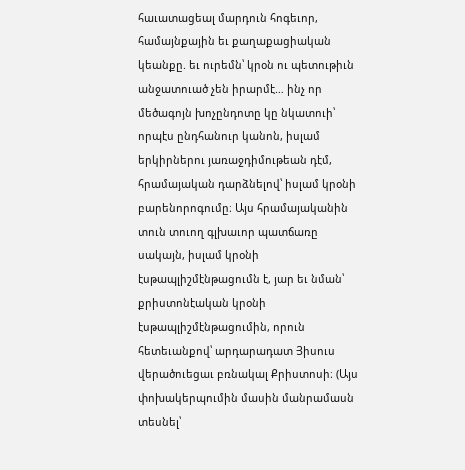հաւատացեալ մարդուն հոգեւոր, համայնքային եւ քաղաքացիական կեանքը. եւ ուրեմն՝ կրօն ու պետութիւն անջատուած չեն իրարմէ… ինչ որ մեծագոյն խոչընդոտը կը նկատուի՝ որպէս ընդհանուր կանոն, իսլամ երկիրներու յառաջդիմութեան դէմ, հրամայական դարձնելով՝ իսլամ կրօնի բարենորոգումը։ Այս հրամայականին տուն տուող գլխաւոր պատճառը սակայն, իսլամ կրօնի էսթապլիշմէնթացումն է, յար եւ նման՝ քրիստոնէական կրօնի էսթապլիշմէնթացումին, որուն հետեւանքով՝ արդարադատ Յիսուս վերածուեցաւ բռնակալ Քրիստոսի։ (Այս փոխակերպումին մասին մանրամասն տեսնել՝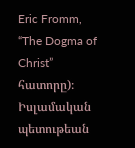Eric Fromm, “The Dogma of Christ” հատորը)։
Իսլամական պետութեան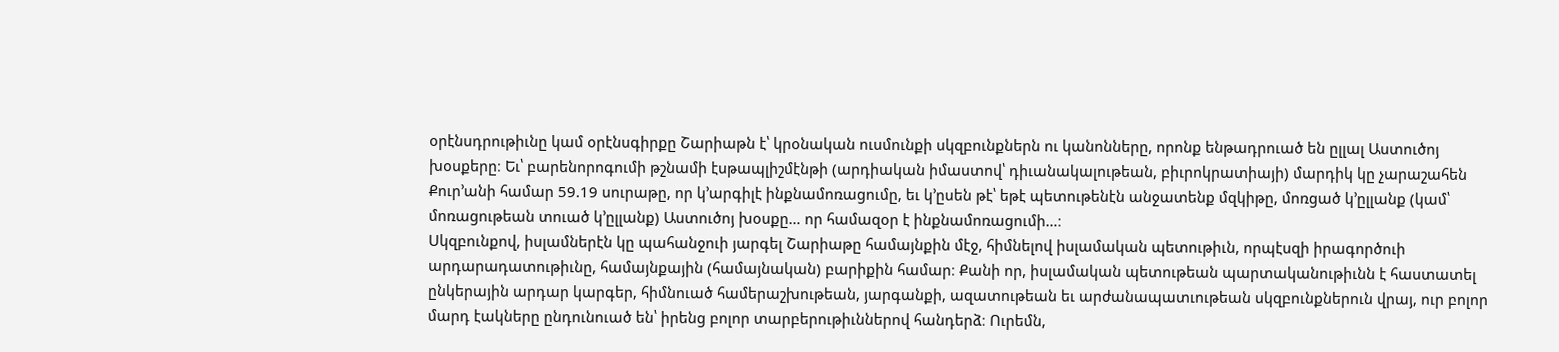օրէնսդրութիւնը կամ օրէնսգիրքը Շարիաթն է՝ կրօնական ուսմունքի սկզբունքներն ու կանոնները, որոնք ենթադրուած են ըլլալ Աստուծոյ խօսքերը։ Եւ՝ բարենորոգումի թշնամի էսթապլիշմէնթի (արդիական իմաստով՝ դիւանակալութեան, բիւրոկրատիայի) մարդիկ կը չարաշահեն Քուր՚անի համար 59.19 սուրաթը, որ կ՚արգիլէ ինքնամոռացումը, եւ կ՚ըսեն թէ՝ եթէ պետութենէն անջատենք մզկիթը, մոռցած կ՚ըլլանք (կամ՝ մոռացութեան տուած կ՚ըլլանք) Աստուծոյ խօսքը… որ համազօր է ինքնամոռացումի…։
Սկզբունքով, իսլամներէն կը պահանջուի յարգել Շարիաթը համայնքին մէջ, հիմնելով իսլամական պետութիւն, որպէսզի իրագործուի արդարադատութիւնը, համայնքային (համայնական) բարիքին համար։ Քանի որ, իսլամական պետութեան պարտականութիւնն է հաստատել ընկերային արդար կարգեր, հիմնուած համերաշխութեան, յարգանքի, ազատութեան եւ արժանապատւութեան սկզբունքներուն վրայ, ուր բոլոր մարդ էակները ընդունուած են՝ իրենց բոլոր տարբերութիւններով հանդերձ։ Ուրեմն,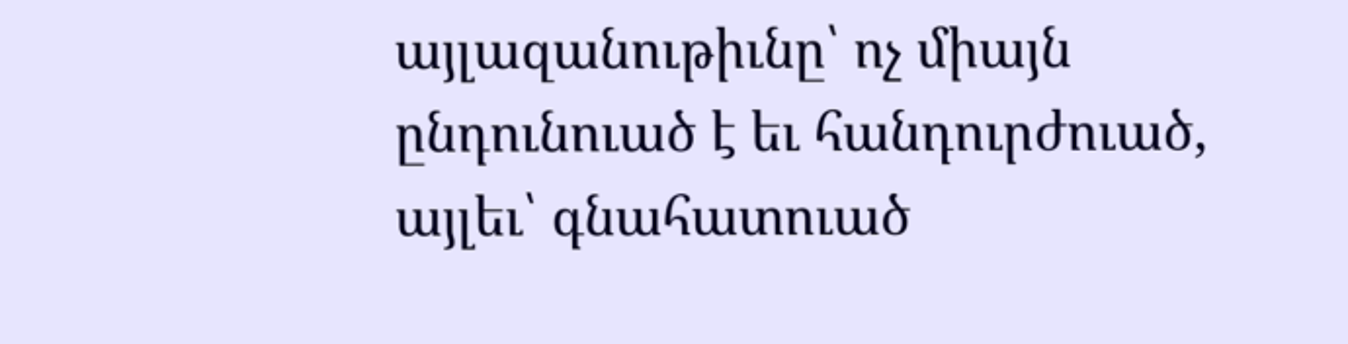այլազանութիւնը՝ ոչ միայն ընդունուած է եւ հանդուրժուած, այլեւ՝ գնահատուած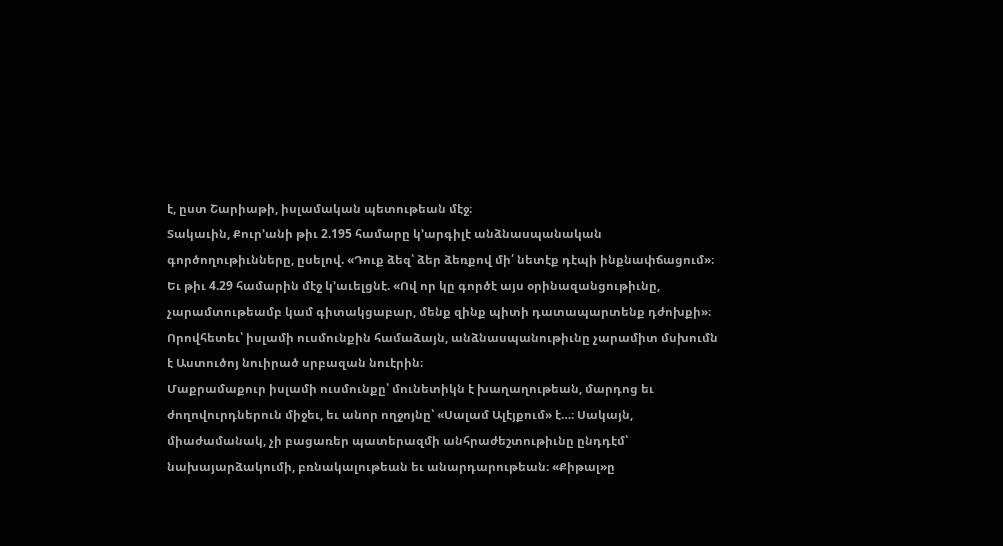է, ըստ Շարիաթի, իսլամական պետութեան մէջ։
Տակաւին, Քուր՚անի թիւ 2.195 համարը կ՚արգիլէ անձնասպանական գործողութիւնները, ըսելով. «Դուք ձեզ՝ ձեր ձեռքով մի՛ նետէք դէպի ինքնափճացում»։ Եւ թիւ 4.29 համարին մէջ կ՚աւելցնէ. «Ով որ կը գործէ այս օրինազանցութիւնը, չարամտութեամբ կամ գիտակցաբար, մենք զինք պիտի դատապարտենք դժոխքի»։ Որովհետեւ՝ իսլամի ուսմունքին համաձայն, անձնասպանութիւնը չարամիտ մսխումն է Աստուծոյ նուիրած սրբազան նուէրին։
Մաքրամաքուր իսլամի ուսմունքը՝ մունետիկն է խաղաղութեան, մարդոց եւ ժողովուրդներուն միջեւ, եւ անոր ողջոյնը՝ «Սալամ Ալէյքում» է…։ Սակայն, միաժամանակ, չի բացառեր պատերազմի անհրաժեշտութիւնը ընդդէմ՝ նախայարձակումի, բռնակալութեան եւ անարդարութեան։ «Քիթալ»ը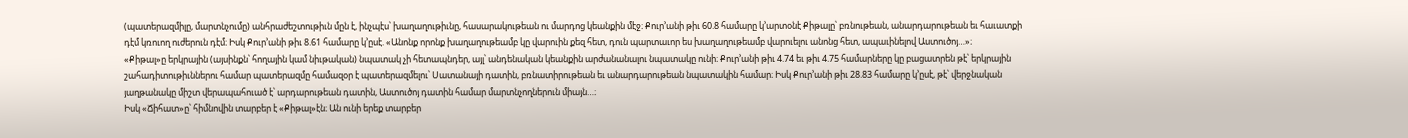(պատերազմիլը, մարտնչումը) անհրաժեշտութիւն մըն է, ինչպէս՝ խաղաղութիւնը, հասարակութեան ու մարդոց կեանքին մէջ։ Քուր՚անի թիւ 60.8 համարը կ՚արտօնէ Քիթալը՝ բռնութեան, անարդարութեան եւ հաւատքի դէմ կռուող ուժերուն դէմ։ Իսկ Քուր՚անի թիւ 8.61 համարը կ՚ըսէ. «Անոնք որոնք խաղաղութեամբ կը վարուին քեզ հետ, դուն պարտաւոր ես խաղաղութեամբ վարուելու անոնց հետ, ապաւինելով Աստուծոյ…»։
«Քիթալ»ը երկրային (այսինքն՝ հողային կամ նիւթական) նպատակ չի հետապնդեր, այլ՝ անդենական կեանքին արժանանալու նպատակը ունի։ Քուր՚անի թիւ 4.74 եւ թիւ 4.75 համարները կը բացատրեն թէ՝ երկրային շահադիտութիւններու համար պատերազմը համազօր է պատերազմելու՝ Սատանայի դատին, բռնատիրութեան եւ անարդարութեան նպատակին համար։ Իսկ Քուր՚անի թիւ 28.83 համարը կ՚ըսէ, թէ՝ վերջնական յաղթանակը միշտ վերապահուած է՝ արդարութեան դատին, Աստուծոյ դատին համար մարտնչողներուն միայն…։
Իսկ «Ճիհատ»ը՝ հիմնովին տարբեր է «Քիթալ»էն։ Ան ունի երեք տարբեր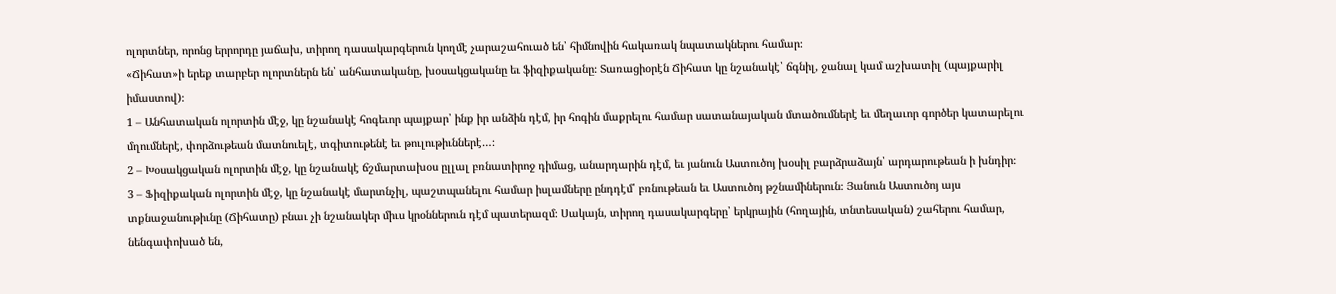ոլորտներ, որոնց երրորդը յաճախ, տիրող դասակարգերուն կողմէ չարաշահուած են՝ հիմնովին հակառակ նպատակներու համար։
«Ճիհատ»ի երեք տարբեր ոլորտներն են՝ անհատականը, խօսակցականը եւ ֆիզիքականը։ Տառացիօրէն Ճիհատ կը նշանակէ՝ ճգնիլ, ջանալ կամ աշխատիլ (պայքարիլ իմաստով)։
1 – Անհատական ոլորտին մէջ, կը նշանակէ հոգեւոր պայքար՝ ինք իր անձին դէմ, իր հոգին մաքրելու համար սատանայական մտածումներէ եւ մեղաւոր գործեր կատարելու մղումներէ, փորձութեան մատնուելէ, տգիտութենէ եւ թուլութիւններէ…։
2 – Խօսակցական ոլորտին մէջ, կը նշանակէ ճշմարտախօս ըլլալ բռնատիրոջ դիմաց, անարդարին դէմ, եւ յանուն Աստուծոյ խօսիլ բարձրաձայն՝ արդարութեան ի խնդիր։
3 – Ֆիզիքական ոլորտին մէջ, կը նշանակէ մարտնչիլ, պաշտպանելու համար իսլամները ընդդէմ՝ բռնութեան եւ Աստուծոյ թշնամիներուն։ Յանուն Աստուծոյ այս տքնաջանութիւնը (Ճիհատը) բնաւ չի նշանակեր միւս կրօններուն դէմ պատերազմ։ Սակայն, տիրող դասակարգերը՝ երկրային (հողային, տնտեսական) շահերու համար, նենգափոխած են,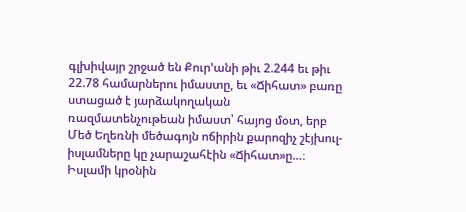գլխիվայր շրջած են Քուր՚անի թիւ 2.244 եւ թիւ 22.78 համարներու իմաստը, եւ «Ճիհատ» բառը ստացած է յարձակողական ռազմատենչութեան իմաստ՝ հայոց մօտ, երբ Մեծ Եղեռնի մեծագոյն ոճիրին քարոզիչ շէյխուլ-իսլամները կը չարաշահէին «Ճիհատ»ը…։
Իսլամի կրօնին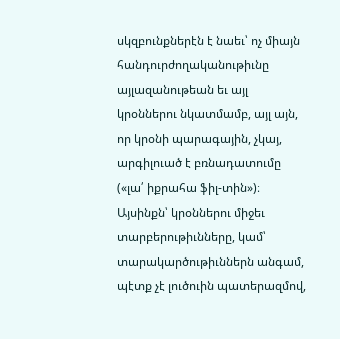սկզբունքներէն է նաեւ՝ ոչ միայն հանդուրժողականութիւնը այլազանութեան եւ այլ կրօններու նկատմամբ, այլ այն, որ կրօնի պարագային, չկայ, արգիլուած է բռնադատումը («լա՛ իքրահա ֆիլ-տին»)։ Այսինքն՝ կրօններու միջեւ տարբերութիւնները, կամ՝ տարակարծութիւններն անգամ, պէտք չէ լուծուին պատերազմով,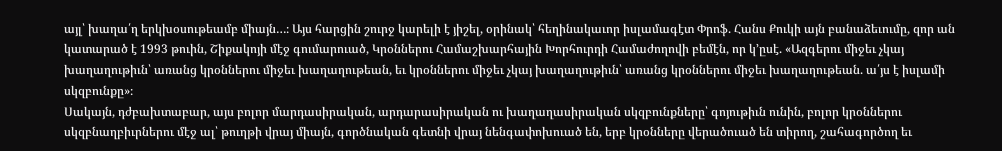այլ՝ խաղա՛ղ երկխօսութեամբ միայն…։ Այս հարցին շուրջ կարելի է յիշել, օրինակ՝ հեղինակաւոր իսլամագէտ Փրոֆ. Հանս Քուկի այն բանաձեւումը, զոր ան կատարած է 1993 թուին, Շիքակոյի մէջ գումարուած, Կրօններու Համաշխարհային Խորհուրդի Համաժողովի բեմէն, որ կ՚ըսէ. «Ազգերու միջեւ չկայ խաղաղութիւն՝ առանց կրօններու միջեւ խաղաղութեան, եւ կրօններու միջեւ չկայ խաղաղութիւն՝ առանց կրօններու միջեւ խաղաղութեան. ա՛յս է իսլամի սկզբունքը»։
Սակայն, դժբախտաբար, այս բոլոր մարդասիրական, արդարասիրական ու խաղաղասիրական սկզբունքները՝ գոյութիւն ունին, բոլոր կրօններու սկզբնաղբիւրներու մէջ ալ՝ թուղթի վրայ միայն, գործնական գետնի վրայ նենգափոխուած են, երբ կրօնները վերածուած են տիրող, շահագործող եւ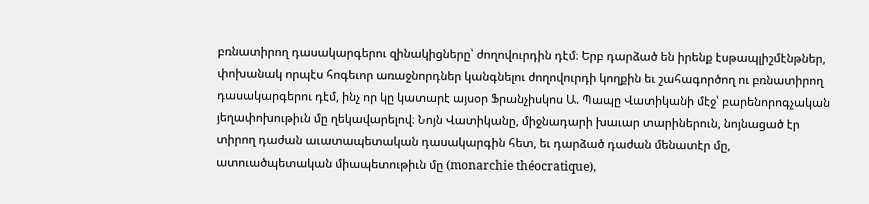բռնատիրող դասակարգերու զինակիցները՝ ժողովուրդին դէմ։ Երբ դարձած են իրենք էսթապլիշմէնթներ, փոխանակ որպէս հոգեւոր առաջնորդներ կանգնելու ժողովուրդի կողքին եւ շահագործող ու բռնատիրող դասակարգերու դէմ, ինչ որ կը կատարէ այսօր Ֆրանչիսկոս Ա. Պապը Վատիկանի մէջ՝ բարենորոգչական յեղափոխութիւն մը ղեկավարելով։ Նոյն Վատիկանը, միջնադարի խաւար տարիներուն, նոյնացած էր տիրող դաժան աւատապետական դասակարգին հետ, եւ դարձած դաժան մենատէր մը, ատուածպետական միապետութիւն մը (monarchie théocratique),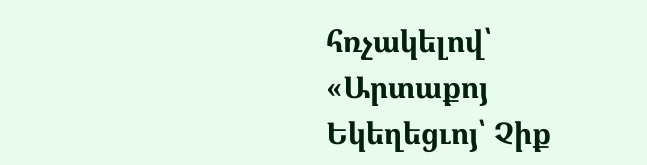հռչակելով՝ «Արտաքոյ Եկեղեցւոյ՝ Չիք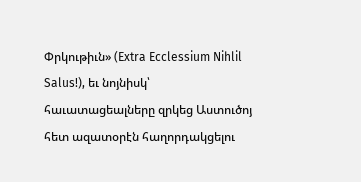Փրկութիւն» (Extra Ecclessium Nihlil Salus!), եւ նոյնիսկ՝ հաւատացեալները զրկեց Աստուծոյ հետ ազատօրէն հաղորդակցելու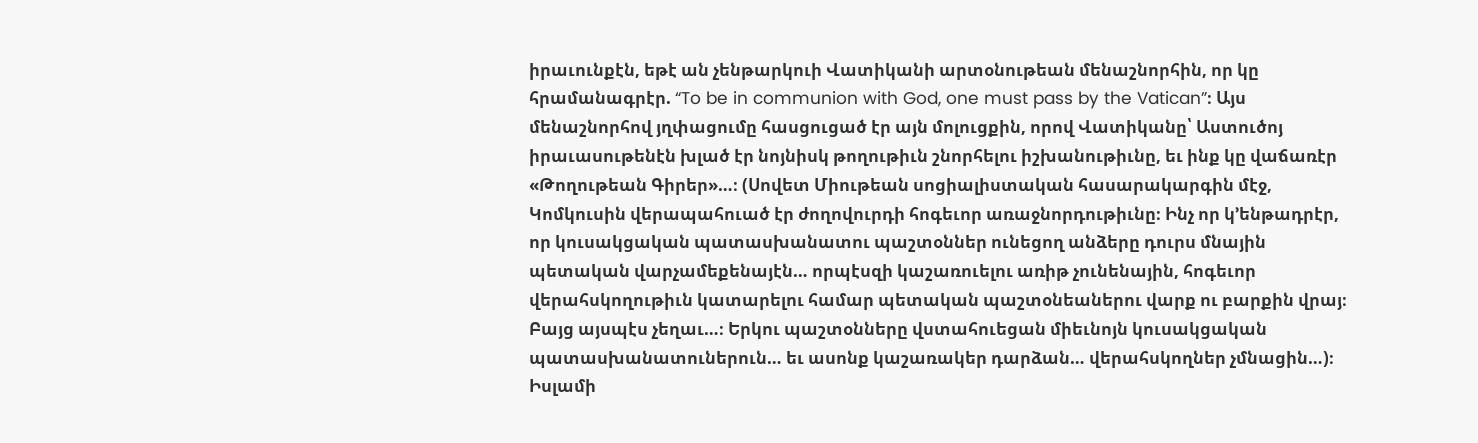իրաւունքէն, եթէ ան չենթարկուի Վատիկանի արտօնութեան մենաշնորհին, որ կը հրամանագրէր. “To be in communion with God, one must pass by the Vatican”։ Այս մենաշնորհով յղփացումը հասցուցած էր այն մոլուցքին, որով Վատիկանը՝ Աստուծոյ իրաւասութենէն խլած էր նոյնիսկ թողութիւն շնորհելու իշխանութիւնը, եւ ինք կը վաճառէր «Թողութեան Գիրեր»…։ (Սովետ Միութեան սոցիալիստական հասարակարգին մէջ, Կոմկուսին վերապահուած էր ժողովուրդի հոգեւոր առաջնորդութիւնը։ Ինչ որ կ՚ենթադրէր, որ կուսակցական պատասխանատու պաշտօններ ունեցող անձերը դուրս մնային պետական վարչամեքենայէն… որպէսզի կաշառուելու առիթ չունենային, հոգեւոր վերահսկողութիւն կատարելու համար պետական պաշտօնեաներու վարք ու բարքին վրայ։ Բայց այսպէս չեղաւ…։ Երկու պաշտօնները վստահուեցան միեւնոյն կուսակցական պատասխանատուներուն… եւ ասոնք կաշառակեր դարձան… վերահսկողներ չմնացին…)։
Իսլամի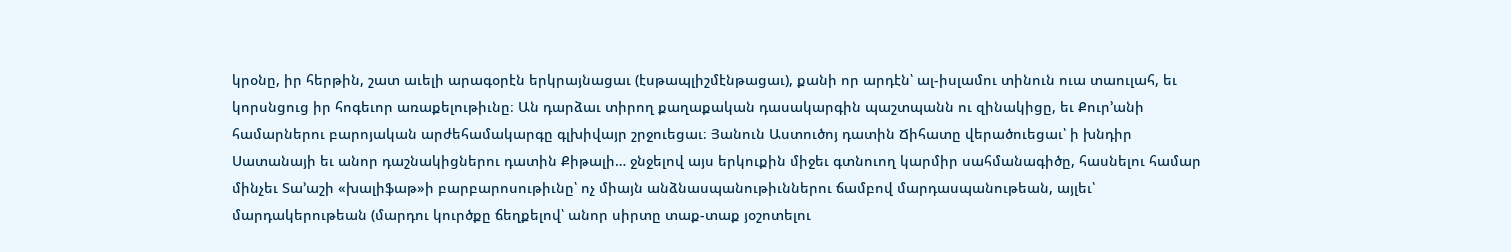կրօնը, իր հերթին, շատ աւելի արագօրէն երկրայնացաւ (էսթապլիշմէնթացաւ), քանի որ արդէն՝ ալ-իսլամու տինուն ուա տաուլահ, եւ կորսնցուց իր հոգեւոր առաքելութիւնը։ Ան դարձաւ տիրող քաղաքական դասակարգին պաշտպանն ու զինակիցը, եւ Քուր՚անի համարներու բարոյական արժեհամակարգը գլխիվայր շրջուեցաւ։ Յանուն Աստուծոյ դատին Ճիհատը վերածուեցաւ՝ ի խնդիր Սատանայի եւ անոր դաշնակիցներու դատին Քիթալի… ջնջելով այս երկուքին միջեւ գտնուող կարմիր սահմանագիծը, հասնելու համար մինչեւ Տա՚աշի «խալիֆաթ»ի բարբարոսութիւնը՝ ոչ միայն անձնասպանութիւններու ճամբով մարդասպանութեան, այլեւ՝ մարդակերութեան (մարդու կուրծքը ճեղքելով՝ անոր սիրտը տաք-տաք յօշոտելու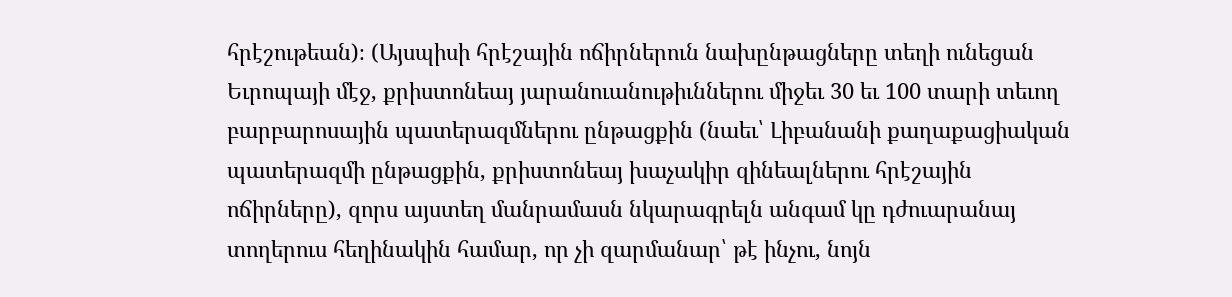հրէշութեան)։ (Այսպիսի հրէշային ոճիրներուն նախընթացները տեղի ունեցան Եւրոպայի մէջ, քրիստոնեայ յարանուանութիւններու միջեւ 30 եւ 100 տարի տեւող բարբարոսային պատերազմներու ընթացքին (նաեւ՝ Լիբանանի քաղաքացիական պատերազմի ընթացքին, քրիստոնեայ խաչակիր զինեալներու հրէշային ոճիրները), զորս այստեղ մանրամասն նկարագրելն անգամ կը դժուարանայ տողերուս հեղինակին համար, որ չի զարմանար՝ թէ ինչու, նոյն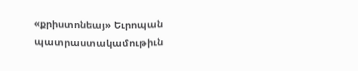«քրիստոնեայ» Եւրոպան պատրաստակամութիւն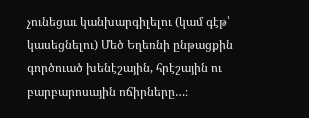չունեցաւ կանխարգիլելու (կամ գէթ՝ կասեցնելու) Մեծ Եղեռնի ընթացքին գործուած խենէշային, հրէշային ու բարբարոսային ոճիրները…։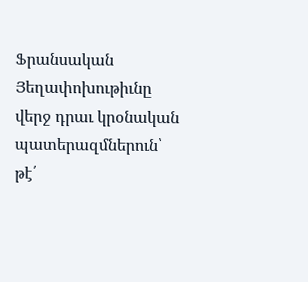Ֆրանսական Յեղափոխութիւնը վերջ դրաւ կրօնական պատերազմներուն՝ թէ՛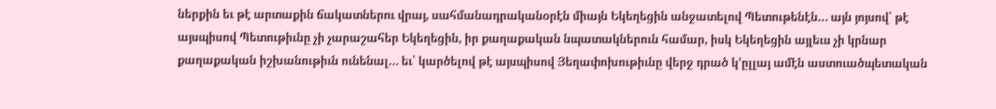ներքին եւ թէ արտաքին ճակատներու վրայ, սահմանադրականօրէն միայն Եկեղեցին անջատելով Պետութենէն… այն յոյսով՝ թէ այսպիսով Պետութիւնը չի չարաշահեր Եկեղեցին, իր քաղաքական նպատակներուն համար, իսկ Եկեղեցին այլեւս չի կրնար քաղաքական իշխանութիւն ունենալ… եւ՝ կարծելով թէ այսպիսով Յեղափոխութիւնը վերջ դրած կ՚ըլլայ ամէն աստուածպետական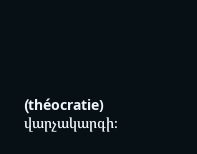(théocratie) վարչակարգի։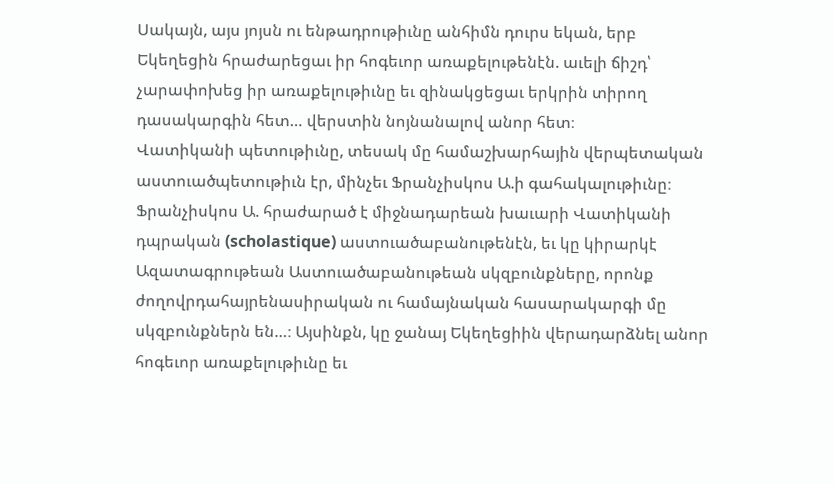Սակայն, այս յոյսն ու ենթադրութիւնը անհիմն դուրս եկան, երբ Եկեղեցին հրաժարեցաւ իր հոգեւոր առաքելութենէն. աւելի ճիշդ՝ չարափոխեց իր առաքելութիւնը եւ զինակցեցաւ երկրին տիրող դասակարգին հետ… վերստին նոյնանալով անոր հետ։
Վատիկանի պետութիւնը, տեսակ մը համաշխարհային վերպետական աստուածպետութիւն էր, մինչեւ Ֆրանչիսկոս Ա.ի գահակալութիւնը։ Ֆրանչիսկոս Ա. հրաժարած է միջնադարեան խաւարի Վատիկանի դպրական (scholastique) աստուածաբանութենէն, եւ կը կիրարկէ Ազատագրութեան Աստուածաբանութեան սկզբունքները, որոնք ժողովրդահայրենասիրական ու համայնական հասարակարգի մը սկզբունքներն են…։ Այսինքն, կը ջանայ Եկեղեցիին վերադարձնել անոր հոգեւոր առաքելութիւնը եւ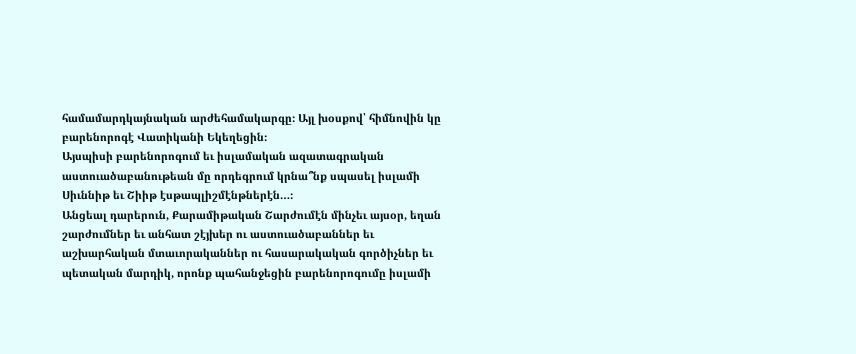համամարդկայնական արժեհամակարգը։ Այլ խօսքով՝ հիմնովին կը բարենորոգէ Վատիկանի Եկեղեցին։
Այսպիսի բարենորոգում եւ իսլամական ազատագրական աստուածաբանութեան մը որդեգրում կրնա՞նք սպասել իսլամի Սիւննիթ եւ Շիիթ էսթապլիշմէնթներէն…։
Անցեալ դարերուն, Քարամիթական Շարժումէն մինչեւ այսօր, եղան շարժումներ եւ անհատ շէյխեր ու աստուածաբաններ եւ աշխարհական մտաւորականներ ու հասարակական գործիչներ եւ պետական մարդիկ, որոնք պահանջեցին բարենորոգումը իսլամի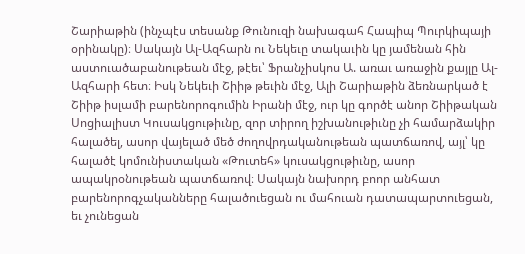Շարիաթին (ինչպէս տեսանք Թունուզի նախագահ Հապիպ Պուրկիպայի օրինակը)։ Սակայն Ալ-Ազհարն ու Նեկեւը տակաւին կը յամենան հին աստուածաբանութեան մէջ, թէեւ՝ Ֆրանչիսկոս Ա. առաւ առաջին քայլը Ալ-Ազհարի հետ։ Իսկ Նեկեւի Շիիթ թեւին մէջ, Ալի Շարիաթին ձեռնարկած է Շիիթ իսլամի բարենորոգումին Իրանի մէջ, ուր կը գործէ անոր Շիիթական Սոցիալիստ Կուսակցութիւնը, զոր տիրող իշխանութիւնը չի համարձակիր հալածել, ասոր վայելած մեծ ժողովրդականութեան պատճառով, այլ՝ կը հալածէ կոմունիստական «Թուտեհ» կուսակցութիւնը, ասոր ապակրօնութեան պատճառով։ Սակայն նախորդ բոոր անհատ բարենորոգչականները հալածուեցան ու մահուան դատապարտուեցան, եւ չունեցան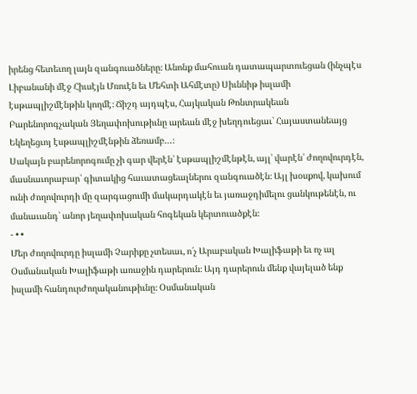իրենց հետեւող լայն զանգուածները։ Անոնք մահուան դատապարտուեցան (ինչպէս Լիբանանի մէջ Հիւսէյն Մռուէն եւ Մեհտի Ահմէտը) Սիւննիթ իսլամի էսթապլիշմէնթին կողմէ։ Ճիշդ այդպէս, Հայկական Թոնտրակեան Բարենորոգչական Յեղափոխութիւնը արեան մէջ խեղդուեցաւ՝ Հայաստանեայց Եկեղեցւոյ էսթապլիշմէնթին ձեռամբ…։
Սակայն բարենորոգումը չի գար վերէն՝ էսթապլիշմէնթէն, այլ՝ վարէն՝ ժողովուրդէն, մասնաւորաբար՝ գիտակից հաւատացեալներու զանգուածէն։ Այլ խօսքով, կախում ունի ժողովուրդի մը զարգացումի մակարդակէն եւ յառաջդիմելու ցանկութենէն, ու մանաւանդ՝ անոր յեղափոխական հոգեկան կերտուածքէն։
- • •
Մեր ժողովուրդը իսլամի Չարիքը չտեսաւ, ո՛չ Արաբական Խալիֆաթի եւ ոչ ալ Օսմանական Խալիֆաթի առաջին դարերուն։ Այդ դարերուն մենք վայելած ենք իսլամի հանդուրժողականութիւնը։ Օսմանական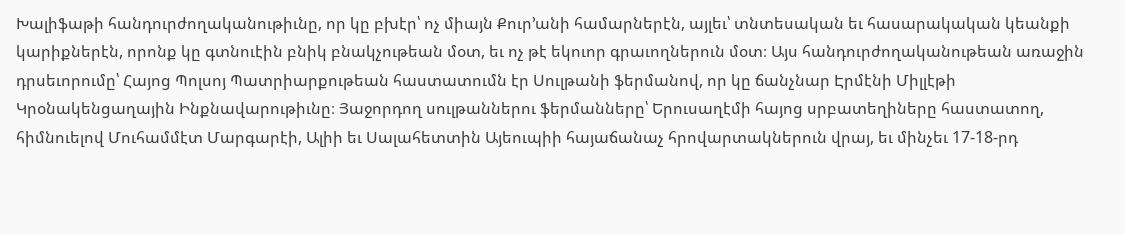Խալիֆաթի հանդուրժողականութիւնը, որ կը բխէր՝ ոչ միայն Քուր՚անի համարներէն, այլեւ՝ տնտեսական եւ հասարակական կեանքի կարիքներէն, որոնք կը գտնուէին բնիկ բնակչութեան մօտ, եւ ոչ թէ եկուոր գրաւողներուն մօտ։ Այս հանդուրժողականութեան առաջին դրսեւորումը՝ Հայոց Պոլսոյ Պատրիարքութեան հաստատումն էր Սուլթանի ֆերմանով, որ կը ճանչնար Էրմէնի Միլլէթի Կրօնակենցաղային Ինքնավարութիւնը։ Յաջորդող սուլթաններու ֆերմանները՝ Երուսաղէմի հայոց սրբատեղիները հաստատող, հիմնուելով Մուհամմէտ Մարգարէի, Ալիի եւ Սալահետտին Այեուպիի հայաճանաչ հրովարտակներուն վրայ, եւ մինչեւ 17-18-րդ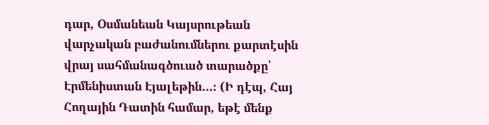դար, Օսմանեան Կայսրութեան վարչական բաժանումներու քարտէսին վրայ սահմանագծուած տարածքը՝ Էրմենիստան Էյալեթին…։ (Ի դէպ, Հայ Հողային Դատին համար, եթէ մենք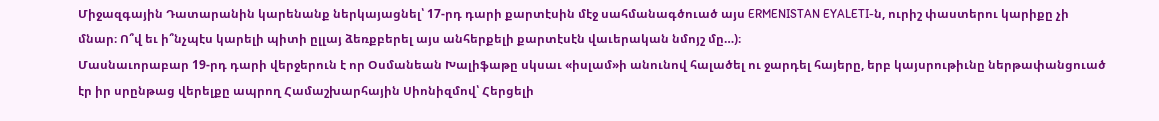Միջազգային Դատարանին կարենանք ներկայացնել՝ 17-րդ դարի քարտէսին մէջ սահմանագծուած այս ERMENISTAN EYALETI-ն, ուրիշ փաստերու կարիքը չի մնար։ Ո՞վ եւ ի՞նչպէս կարելի պիտի ըլլայ ձեռքբերել այս անհերքելի քարտէսէն վաւերական նմոյշ մը…)։
Մասնաւորաբար 19-րդ դարի վերջերուն է որ Օսմանեան Խալիֆաթը սկսաւ «իսլամ»ի անունով հալածել ու ջարդել հայերը, երբ կայսրութիւնը ներթափանցուած էր իր սրընթաց վերելքը ապրող Համաշխարհային Սիոնիզմով՝ Հերցելի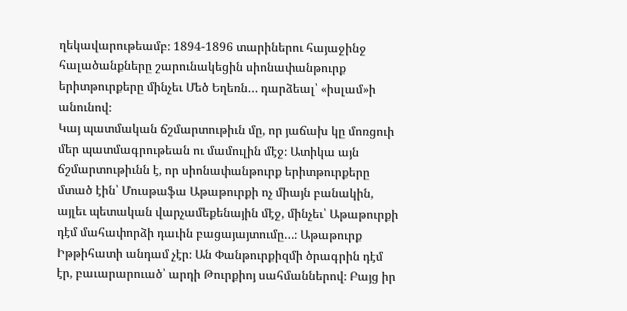ղեկավարութեամբ։ 1894-1896 տարիներու հայաջինջ հալածանքները շարունակեցին սիոնափանթուրք երիտթուրքերը մինչեւ Մեծ Եղեռն… դարձեալ՝ «իսլամ»ի անունով։
Կայ պատմական ճշմարտութիւն մը, որ յաճախ կը մոռցուի մեր պատմագրութեան ու մամուլին մէջ։ Ատիկա այն ճշմարտութիւնն է, որ սիոնափանթուրք երիտթուրքերը մտած էին՝ Մուսթաֆա Աթաթուրքի ոչ միայն բանակին, այլեւ պետական վարչամեքենային մէջ, մինչեւ՝ Աթաթուրքի դէմ մահափորձի դաւին բացայայտումը…։ Աթաթուրք Իթթիհատի անդամ չէր։ Ան Փանթուրքիզմի ծրագրին դէմ էր, բաւարարուած՝ արդի Թուրքիոյ սահմաններով։ Բայց իր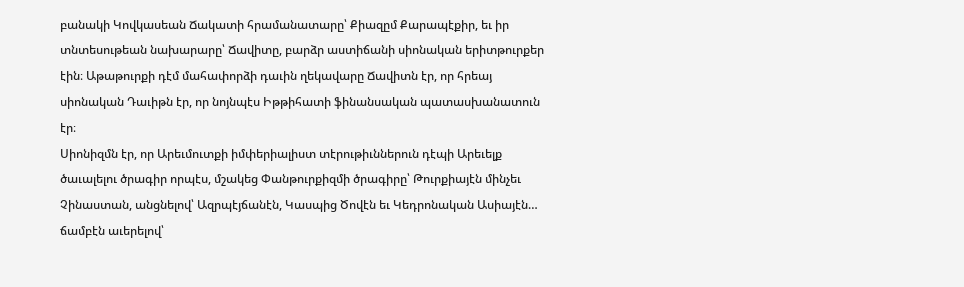բանակի Կովկասեան Ճակատի հրամանատարը՝ Քիազըմ Քարապէքիր, եւ իր տնտեսութեան նախարարը՝ Ճավիտը, բարձր աստիճանի սիոնական երիտթուրքեր էին։ Աթաթուրքի դէմ մահափորձի դաւին ղեկավարը Ճավիտն էր, որ հրեայ սիոնական Դաւիթն էր, որ նոյնպէս Իթթիհատի ֆինանսական պատասխանատուն էր։
Սիոնիզմն էր, որ Արեւմուտքի իմփերիալիստ տէրութիւններուն դէպի Արեւելք ծաւալելու ծրագիր որպէս, մշակեց Փանթուրքիզմի ծրագիրը՝ Թուրքիայէն մինչեւ Չինաստան, անցնելով՝ Ազրպէյճանէն, Կասպից Ծովէն եւ Կեդրոնական Ասիայէն… ճամբէն աւերելով՝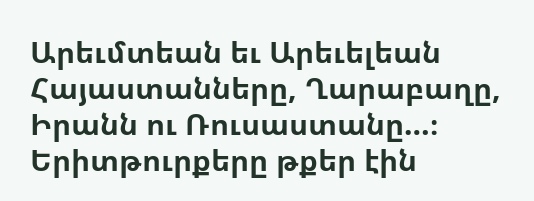Արեւմտեան եւ Արեւելեան Հայաստանները, Ղարաբաղը, Իրանն ու Ռուսաստանը…։ Երիտթուրքերը թքեր էին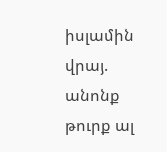իսլամին վրայ. անոնք թուրք ալ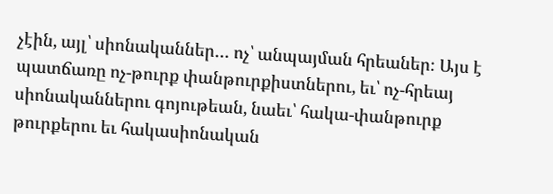չէին, այլ՝ սիոնականներ… ոչ՝ անպայման հրեաներ։ Այս է պատճառը ոչ-թուրք փանթուրքիստներու, եւ՝ ոչ-հրեայ սիոնականներու գոյութեան, նաեւ՝ հակա-փանթուրք թուրքերու եւ հակասիոնական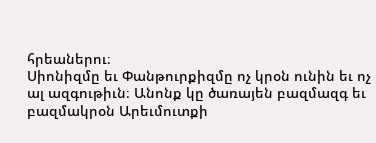հրեաներու։
Սիոնիզմը եւ Փանթուրքիզմը ոչ կրօն ունին եւ ոչ ալ ազգութիւն։ Անոնք կը ծառայեն բազմազգ եւ բազմակրօն Արեւմուտքի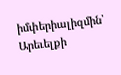իմփերիալիզմին՝ Արեւելքի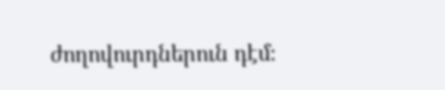ժողովուրդներուն դէմ։